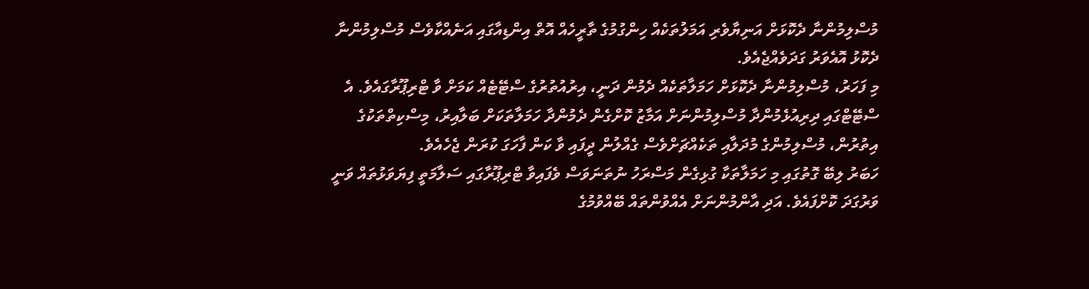މުސްލިމުންނާ ދެކޮޅަށް އަނިޔާވެރި އަމަލުތަކެއް ހިންގުމުގެ ތާރީހެއް އޮތް އިންޑިއާގައި އަނެއްކާވެސް މުސްލިމުންނާ ދެކޮޅު އޮއެވަރު ގަދަވެއްޖެއެވެ.
މި ފަހަރު، މުސްލިމުންނާ ދެކޮޅަށް ހަމަލާތަކެއް ދެމުން ދަނީ، އިރުއުތުރުގެ ސްޓޭޓެއް ކަމަށް ވާ ޓްރިޕޫރާގައެވެ. އެ ސްޓޭޓްގައި ދިރިއުޅެމުންދާ މުސްލިމުންނަށް އަމާޒު ކޮށްގެން ދެމުންދާ ހަމަލާތަކަށް ބަލާއިރު، މިސްކިތްތަކުގެ އިތުރުން، މުސްލިމުންގެ މުދަލާއި ތަކެއްޗަށްވެސް ގެއްލުން ދީފައި ވާ ކަން ފާހަގަ ކުރަން ޖެހެއެވެ.
ހަބަރު ލިބޭ ގޮތުގައި މި ހަމަލާތަކާ ގުޅިގެން މަސްރަހު ނުތަނަވަސް ވެފައިވާ ޓްރިޕޫރާގައި ސަލާމަތީ ފިޔަވަޅުތައް ވަނީ ވަރުގަދަ ކޮށްފައެވެ. އަދި އާންމުންނަށް އެއްވުންތައް ބޭއްވުމުގެ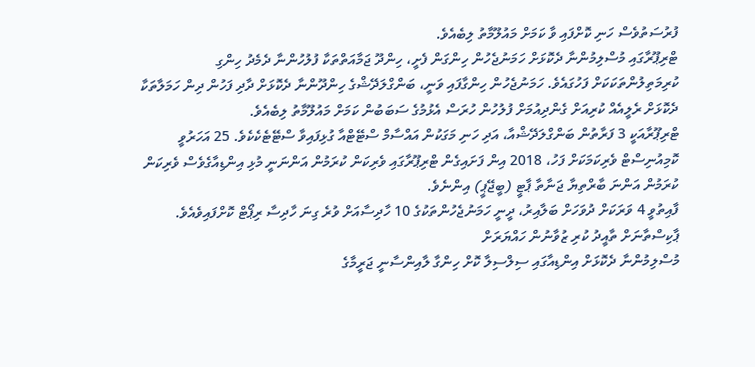ފުރުސަތުވެސް ހަނި ކޮށްފައި ވާ ކަމަށް މައުލޫމާތު ލިބެއެވެ.
ޓްރިޕޫރާގައި މުސްލިމުންނާ ދެކޮޅަށް ހަމަނުޖެހުން ހިންގަން ފެށީ، ހިންދޫ ޖަމާއަތްތަކާ ފުލުހުންނާ ދެމެދު ހިންގި ކުރިމަތިލުންތަކަކަށް ފަހުގައެވެ. ހަމަނުޖެހުން ހިންގާފައި ވަނީ، ބަންގްލަދޭޝްގެ ހިންދޫންނާ ދެކޮޅަށް ދާދި ފަހުން ދިން ހަމަލާތަކާ ދެކޮޅަށް ރެލީއެއް ކުރިއަށް ގެންދިއުމަށް ފުލުހުން ހުރަސް އެޅުމުގެ ސަބަބުން ކަމަށް މައުލޫމާތު ލިބެއެވެ.
ޓްރިޕޫރާއަކީ 3 ފަރާތުން ބަންގްލަދޭޝްއާ، އަދި ހަނި މަގަކުން އައްސާމް ސްޓޭޓްއާ ގުޅިފައިވާ ސްޓޭޓެކެކެވެ. 25 އަހަރުވީ ކޮމިއުނިސްޓް ވެރިކަމަކަށް ފަހު، 2018 އިން ފަށައިގެން ޓްރިޕޫރާގައި ވެރިކަން ކުރަމުން އަންނަނީ މުޅި އިންޑިއާގެވެސް ވެރިކަން ކުރަމުން އަންނަ ބާރްތިޔާ ޖަނާތާ ޕާޓީ (ބީޖޭޕީ) އިންނެވެ.
ފާއިތުވީ 4 ވަރަކަށް ދުވަހަށް ބަލާއިރު، ދީނީ ހަމަނުޖެހުންތަކުގެ 10 ހާދިސާއަށް ވުރެ ގިނަ ހާދިސާ ރިޕޯޓް ކޮށްފައިވެއެވެ.
ޕާކިސްތާނަށް ތާއީދު ކުރި ޒުވާނުން ހައްޔަރަށް
މުސްލިމުންނާ ދެކޮޅަށް އިންޑިއާގައި ސިލްސިލާ ކޮށް ހިންގާ ލާއިންސާނީ ޖަރީމާގެ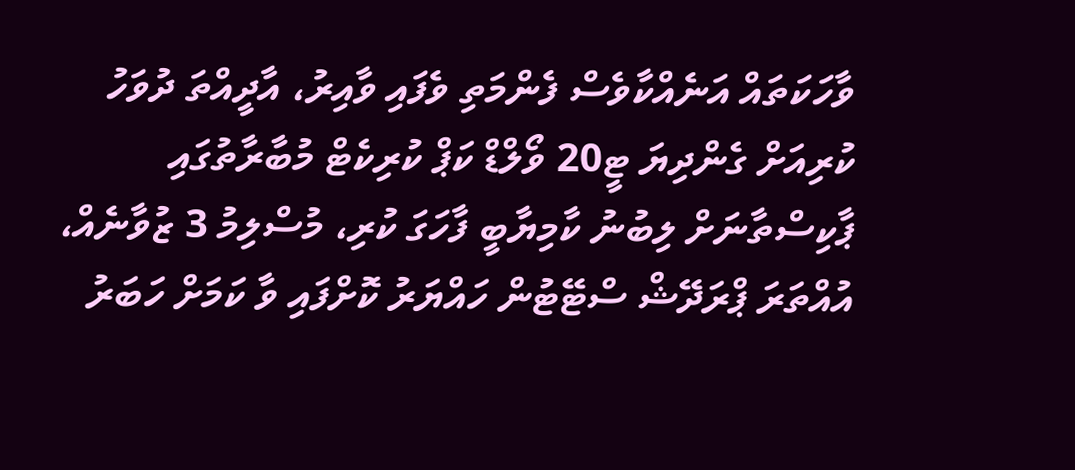ވާހަކަތައް އަނެއްކާވެސް ފެންމަތި ވެފައި ވާއިރު، އާދީއްތަ ދުވަހު ކުރިއަށް ގެންދިޔަ ޓީ20 ވޯލްޑް ކަޕް ކުރިކެޓް މުބާރާތުގައި ޕާކިސްތާނަށް ލިބުނު ކާމިޔާބީ ފާހަގަ ކުރި، މުސްލިމު 3 ޒުވާނެއް، އުއްތަރަ ޕްރަދޭޝް ސްޓޭޓުން ހައްޔަރު ކޮށްފައި ވާ ކަމަށް ހަބަރު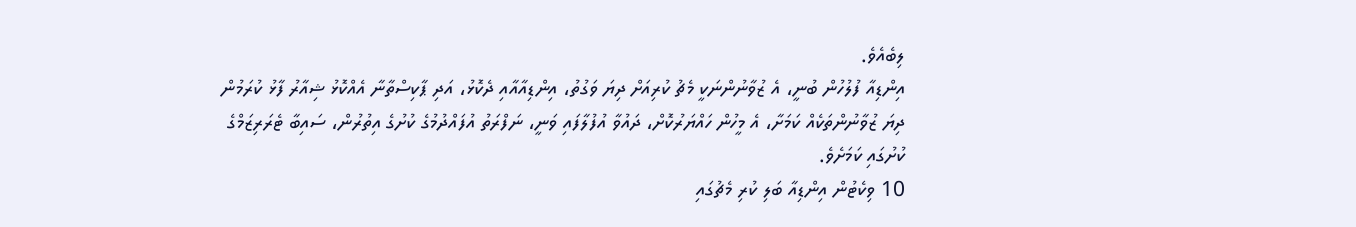ލިބެއެވެ.
އިންޑިއާ ފުލުހުން ބުނީ، އެ ޒުވާނުންނަކީ މެޗު ކުރިއަށް ދިޔަ ވަގުތު، އިންޑިއާއާއި ދެކޮޅު، އަދި ޕާކިސްތާނާ އެއްކޮޅު ޝިއާރު ފާޅު ކުރަމުން ދިޔަ ޒުވާނުންތަކެއް ކަމަށާ، އެ މީހުން ހައްޔަރުކޮށް، ދައުވާ އުފުލާފައި ވަނީ، ނަފްރަތު އުފައްދުމުގެ ކުށުގެ އިތުރުން، ސައިބާ ޓެރަރިޒަމްގެ ކުށުގައި ކަމަށެވެ.
10 ވިކެޓުން އިންޑިއާ ބަލި ކުރި މެޗުގައި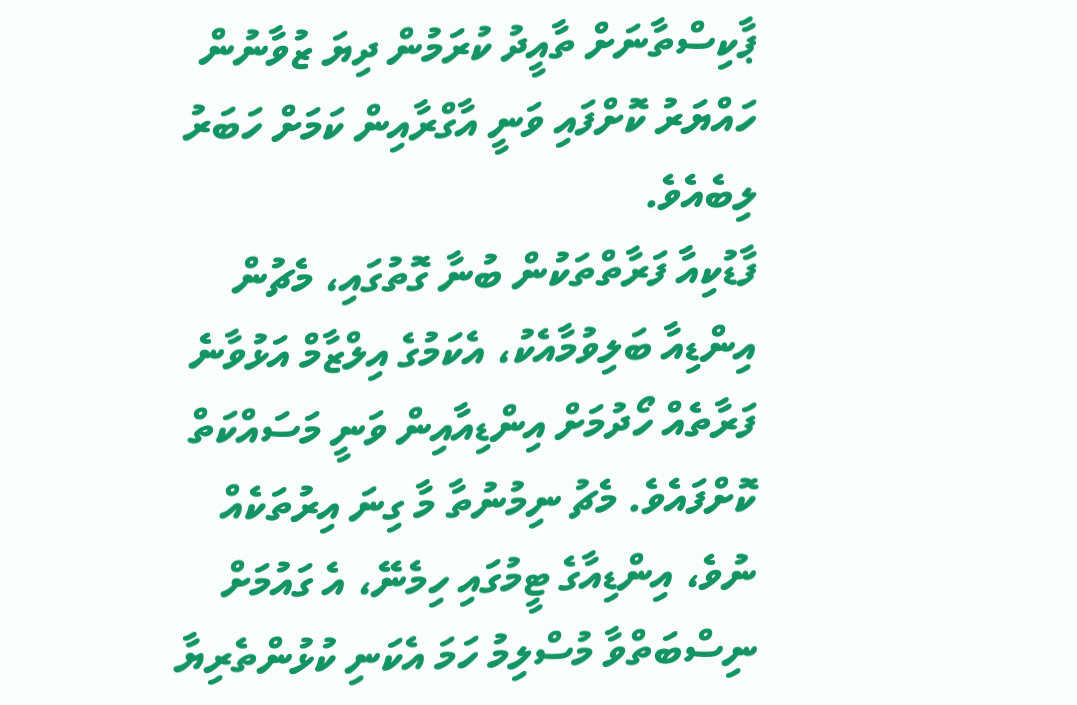ޕާކިސްތާނަށް ތާއީދު ކުރަމުން ދިޔަ ޒުވާނުން ހައްޔަރު ކޮށްފައި ވަނީ އާގްރާއިން ކަމަށް ހަބަރު ލިބެއެވެ.
ފާޑުކިއާ ފަރާތްތަކުން ބުނާ ގޮތުގައި، މެޗުން އިންޑިއާ ބަލިވުމާއެކު، އެކަމުގެ އިލްޒާމް އަޅުވާނެ ފަރާތެއް ހޯދުމަށް އިންޑިއާއިން ވަނީ މަސައްކަތް ކޮށްފައެވެ. މެޗު ނިމުނުތާ މާ ގިނަ އިރުތަކެއް ނުވެ، އިންޑިއާގެ ޓީމުގައި ހިމެނޭ، އެ ގައުމަށް ނިސްބަތްވާ މުސްލިމު ހަމަ އެކަނި ކުޅުންތެރިޔާ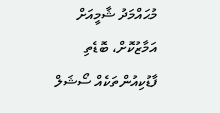މުޙައްމަދު ޝާމީއަށް އަމާޒުކޮށް، ބޮޑެތި ފާޑުކިއުންތަކެއް ސޯޝަލް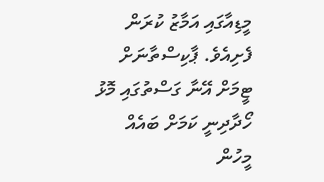މީޑިއާގައި އަމާޒު ކުރަން ފެށިއެވެ. ޕާކިސްތާނަށް ޓީމަށް އޭނާ ގަސްތުގައި މޮޅު ހޯދާދިނީ ކަމަށް ބައެއް މީހުން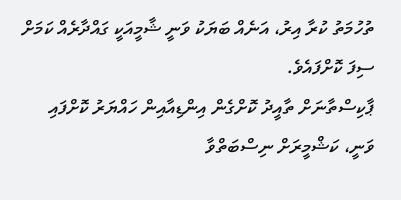ތުހުމަތު ކުރާ އިރު، އަނެއް ބަޔަކު ވަނީ ޝާމީއަކީ ގައްދާރެއް ކަމަށް ސިފަ ކޮށްފައެވެ.
ޕާކިސްތާނަށް ތާއީދު ކޮށްގެން އިންޑިއާއިން ހައްޔަރު ކޮށްފައި ވަނީ، ކަޝްމީރަށް ނިސްބަތްވާ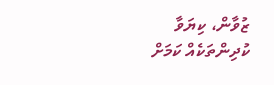ޒުވާން، ކިޔަވާ ކުދިންތަކެއް ކަމަށް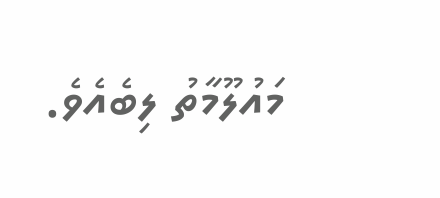މައުލޫމާތު ލިބެއެވެ.